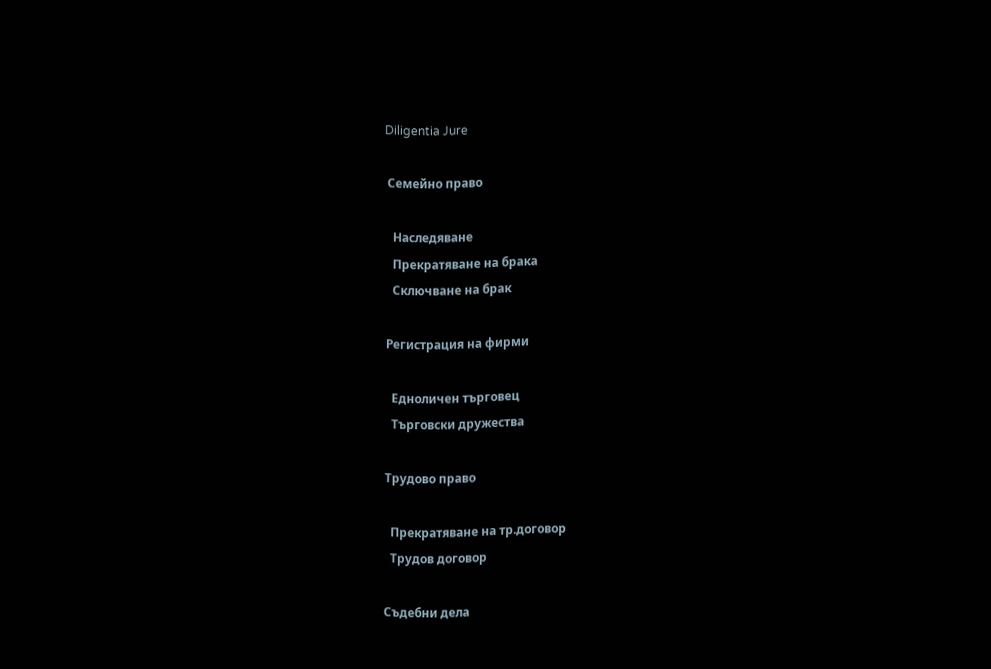Diligentia Jure

 Семейно право

   Наследяване
   Прекратяване на брака
   Сключване на брак

 Регистрация на фирми

   Едноличен търговец
   Търговски дружества

 Трудово право

   Прекратяване на тр.договор
   Трудов договор

 Съдебни дела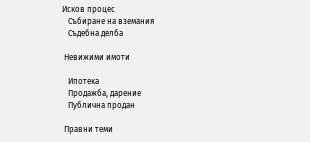Исков процес
   Събиране на вземания
   Съдебна делба

 Невижими имоти

   Ипотека
   Продажба, дарение
   Публична продан

 Правни теми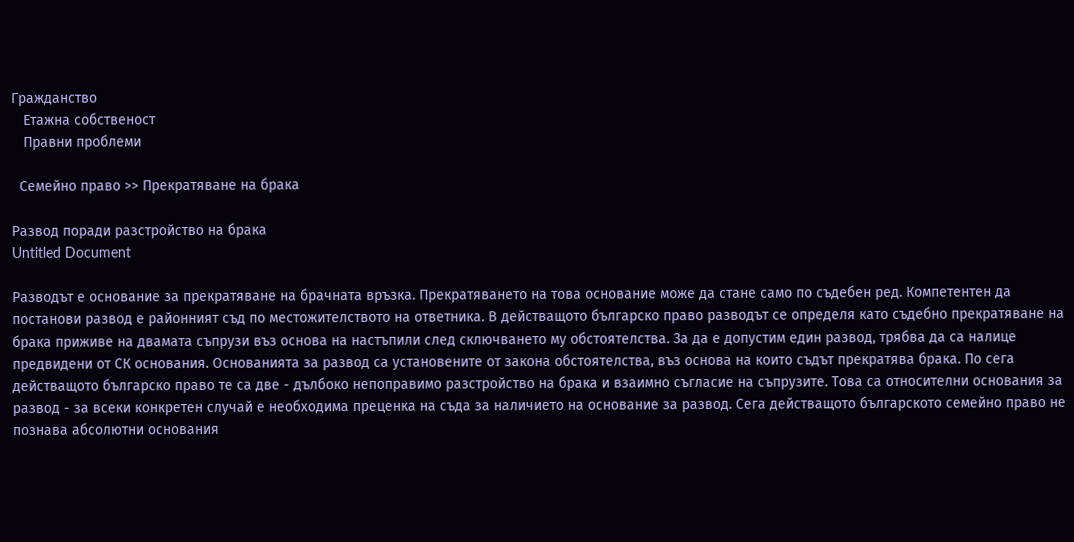Гражданство
   Етажна собственост
   Правни проблеми

  Семейно право >> Прекратяване на брака

Развод поради разстройство на брака
Untitled Document

Разводът е основание за прекратяване на брачната връзка. Прекратяването на това основание може да стане само по съдебен ред. Компетентен да постанови развод е районният съд по местожителството на ответника. В действащото българско право разводът се определя като съдебно прекратяване на брака приживе на двамата съпрузи въз основа на настъпили след сключването му обстоятелства. За да е допустим един развод, трябва да са налице предвидени от СК основания. Основанията за развод са установените от закона обстоятелства, въз основа на които съдът прекратява брака. По сега действащото българско право те са две - дълбоко непоправимо разстройство на брака и взаимно съгласие на съпрузите. Това са относителни основания за развод - за всеки конкретен случай е необходима преценка на съда за наличието на основание за развод. Сега действащото българското семейно право не познава абсолютни основания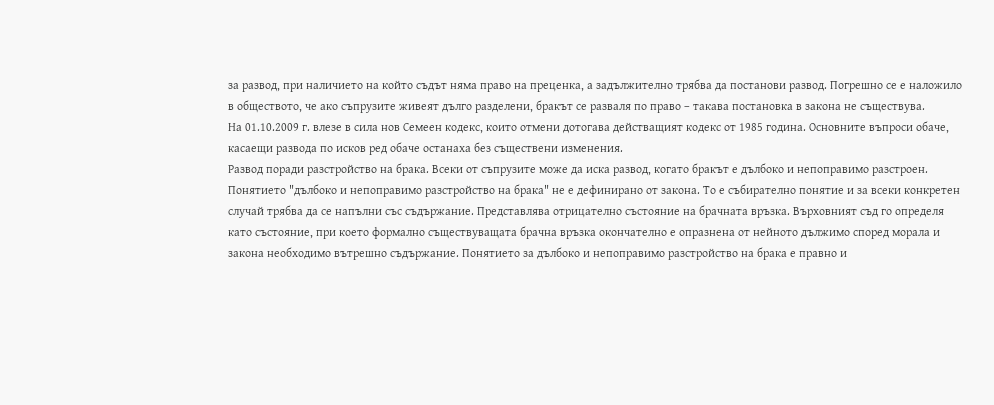за развод, при наличието на който съдът няма право на преценка, а задължително трябва да постанови развод. Погрешно се е наложило в обществото, че ако съпрузите живеят дълго разделени, бракът се разваля по право – такава постановка в закона не съществува.
На 01.10.2009 г. влезе в сила нов Семеен кодекс, които отмени дотогава действащият кодекс от 1985 година. Основните въпроси обаче, касаещи развода по исков ред обаче останаха без съществени изменения.
Развод поради разстройство на брака. Всеки от съпрузите може да иска развод, когато бракът е дълбоко и непоправимо разстроен. Понятието "дълбоко и непоправимо разстройство на брака" не е дефинирано от закона. То е събирателно понятие и за всеки конкретен случай трябва да се напълни със съдържание. Представлява отрицателно състояние на брачната връзка. Върховният съд го определя като състояние, при което формално съществуващата брачна връзка окончателно е опразнена от нейното дължимо според морала и закона необходимо вътрешно съдържание. Понятието за дълбоко и непоправимо разстройство на брака е правно и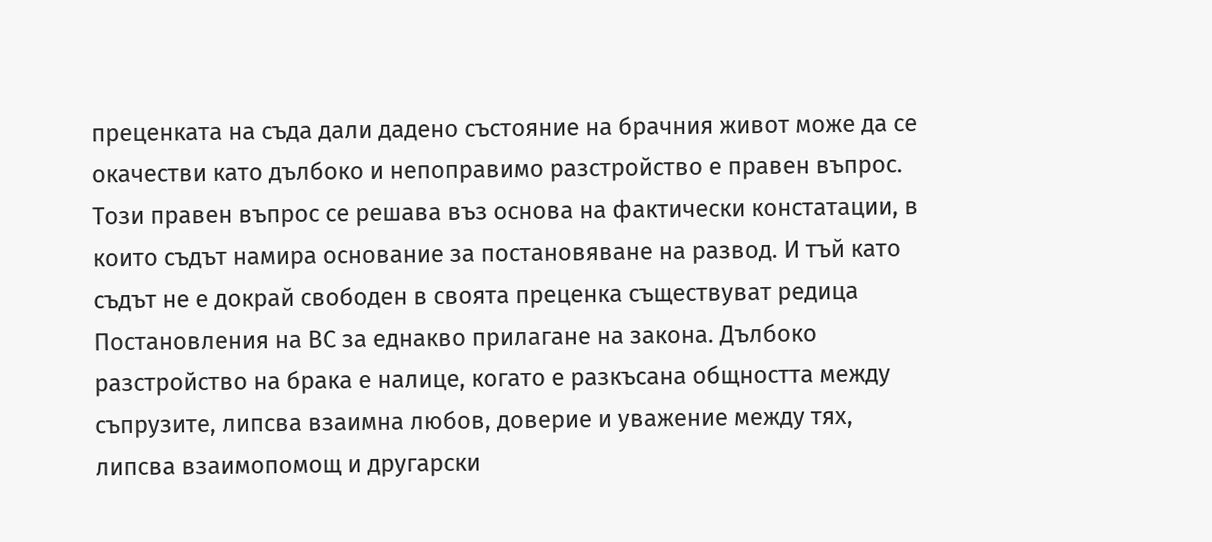преценката на съда дали дадено състояние на брачния живот може да се окачестви като дълбоко и непоправимо разстройство е правен въпрос. Този правен въпрос се решава въз основа на фактически констатации, в които съдът намира основание за постановяване на развод. И тъй като съдът не е докрай свободен в своята преценка съществуват редица Постановления на ВС за еднакво прилагане на закона. Дълбоко разстройство на брака е налице, когато е разкъсана общността между съпрузите, липсва взаимна любов, доверие и уважение между тях, липсва взаимопомощ и другарски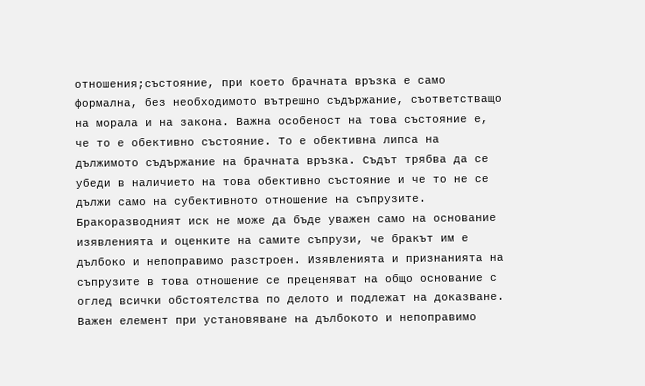отношения;състояние, при което брачната връзка е само формална, без необходимото вътрешно съдържание, съответстващо на морала и на закона. Важна особеност на това състояние е, че то е обективно състояние. То е обективна липса на дължимото съдържание на брачната връзка. Съдът трябва да се убеди в наличието на това обективно състояние и че то не се дължи само на субективното отношение на съпрузите. Бракоразводният иск не може да бъде уважен само на основание изявленията и оценките на самите съпрузи, че бракът им е дълбоко и непоправимо разстроен. Изявленията и признанията на съпрузите в това отношение се преценяват на общо основание с оглед всички обстоятелства по делото и подлежат на доказване.
Важен елемент при установяване на дълбокото и непоправимо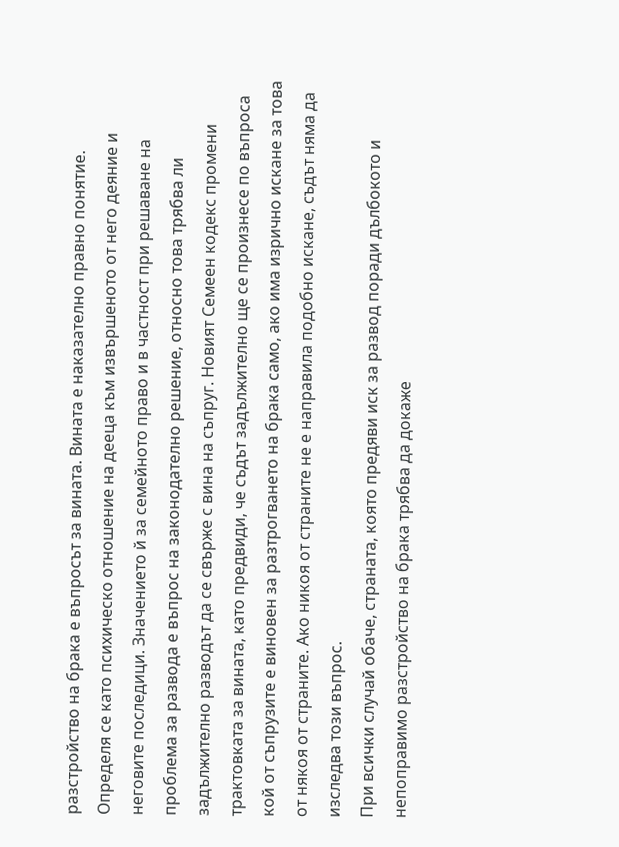разстройство на брака е въпросът за вината. Вината е наказателно правно понятие. Определя се като психическо отношение на дееца към извършеното от него деяние и неговите последици. Значението й за семейното право и в частност при решаване на проблема за развода е въпрос на законодателно решение, относно това трябва ли задължително разводът да се свърже с вина на съпруг. Новият Семеен кодекс промени трактовката за вината, като предвиди, че съдът задължително ще се произнесе по въпроса кой от съпрузите е виновен за разтрогването на брака само, ако има изрично искане за това от някоя от страните. Ако никоя от страните не е направила подобно искане, съдът няма да изследва този въпрос.
При всички случай обаче, страната, която предяви иск за развод поради дълбокото и непоправимо разстройство на брака трябва да докаже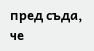пред съда, че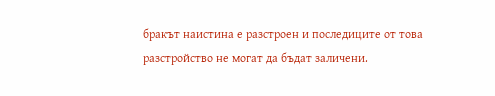бракът наистина е разстроен и последиците от това разстройство не могат да бъдат заличени.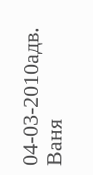04-03-2010адв. Ваня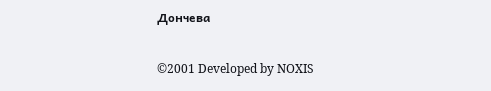Дончева

©2001 Developed by NOXIS